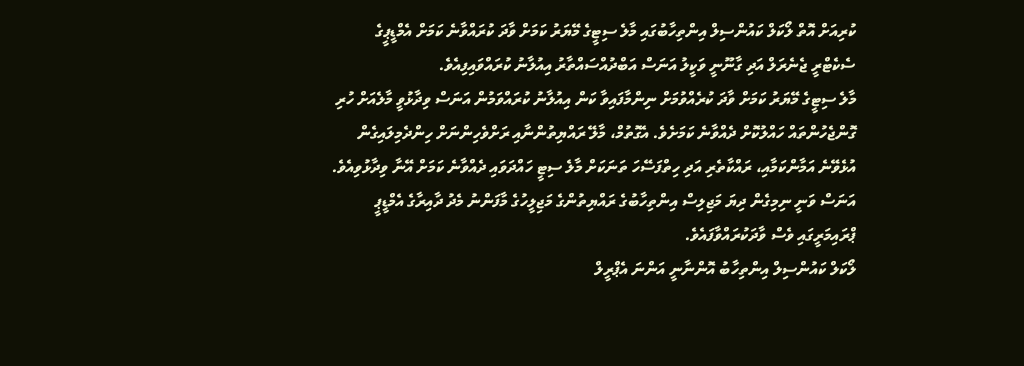ކުރިއަށް އޮތް ލޯކަލް ކައުންސިލް އިންތިހާބުގައި މާލެ ސިޓީގެ މޭޔަރު ކަމަށް ވާދަ ކުރައްވާނެ ކަމަށް އެމްޑީޕީގެ ސެކެޓްރީ ޖެނެރަލް އަދި ގާނޫނީ ވަކީލު އަނަސް އަބްދުއްސައްތާރު އިއުލާނު ކުރައްވައިފިއެވެ.
މާލެ ސިޓީގެ މޭޔަރު ކަމަށް ވާދަ ކުރެއްވުމަށް ނިންމާފައިވާ ކަން އިއުލާނު ކުރައްވަމުން އަނަސް ވިދާޅުވީ މާލެއަށް ހުރި ގޮންޖެހުންތައް ހައްލުކޮށް ދެއްވާނެ ކަމަށެވެ. އެގޮތުމް، މާލޭ ރައްޔިތުންނާއި ރަށްވެހިންނަށް ހިންދެމިލައިގެން އުޅެވޭނެ އަމާންކަމާއި، ރައްކާތެރި އަދި ހިތްފަސޭހަ ތަނަކަށް މާލެ ސިޓީ ހައްދަވައި ދެއްވާނެ ކަމަށް އޭނާ ވިދާޅުވިއެވެ.
އަނަސް ވަނީ ނިމިގެން ދިޔަ މަޖިލިސް އިންތިހާބުގެ ރައްޔިތުންގެ މަޖިލީހުގެ މާފަންނު މެދު ދާއިރާގެ އެމްޑީޕީ ޕްރައިމަރީގައި ވެސް ވާދަކުރައްވާފައެވެ.
ލޯކަލް ކައުންސިލް އިންތިހާބު އޮންނާނީ އަންނަ އެޕްރީލް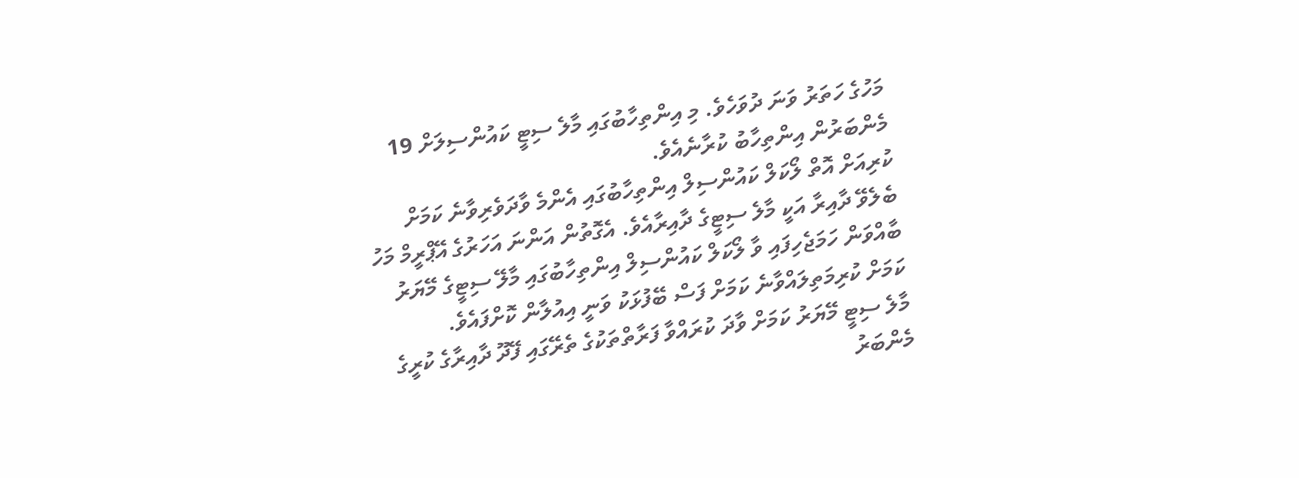މަހުގެ ހަތަރު ވަނަ ދުވަހެވެ. މި އިންތިހާބުގައި މާލެ ސިޓީ ކައުންސިލަށް 19 މެންބަރުން އިންތިހާބު ކުރާނެއެވެ.
ކުރިއަށް އޮތް ލޯކަލް ކައުންސިލް އިންތިހާބުގައި އެންމެ ވާދަވެރިވާނެ ކަމަށް ބެލެވޭ ދާއިރާ އަކީ މާލެ ސިޓީގެ ދާއިރާއެވެ. އެގޮތުން އަންނަ އަހަރުގެ އޭޕްރީމް މަހު ބާއްވަން ހަމަޖެހިފައި ވާ ލޯކަލް ކައުންސިލް އިންތިހާބުގައި މާލޭ ސިޓީގެ މޭޔަރު ކަމަށް ކުރިމަތިލައްވާނެ ކަމަށް ފަސް ބޭފުޅަކު ވަނީ އިއުލާން ކޮށްފައެވެ.
މާލެ ސިޓީ މޭޔަރު ކަމަށް ވާދަ ކުރައްވާ ފަރާތްތަކުގެ ތެރޭގައި ފޭދޫ ދާއިރާގެ ކުރީގެ މެންބަރު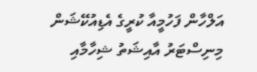އަލްހާން ފަހުމީއާ ކުރީގެ އެޑިއުކޭޝަން މިނިސްޓަރު އާއިޝަތު ޝިހާމާއި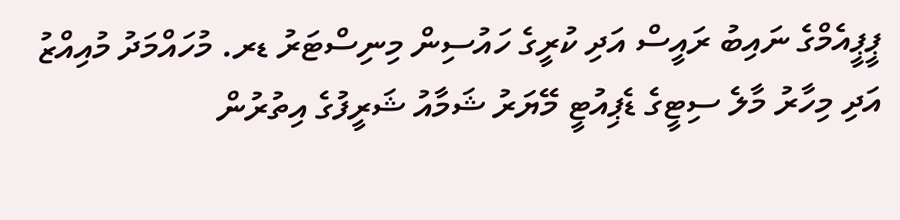ޕީޕީއެމްގެ ނައިބު ރައީސް އަދި ކުރީގެ ހައުސިން މިނިސްޓަރު ޑރ. މުހައްމަދު މުއިއްޒު އަދި މިހާރު މާލެ ސިޓީގެ ޑެޕިއުޓީ މޭޔަރު ޝަމާއު ޝަރީފުގެ އިތުރުން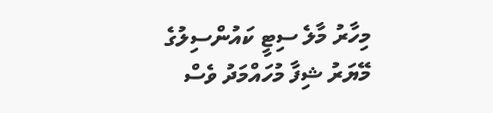މިހާރު މާލެ ސިޓީ ކައުންސިލުގެ މޭޔަރު ޝިފާ މުހައްމަދު ވެސް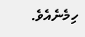ހިމެނެއެވެ.